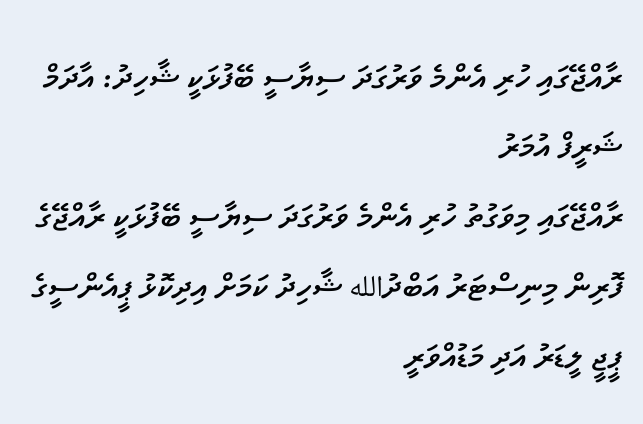ރާއްޖޭގައި ހުރި އެންމެ ވަރުގަދަ ސިޔާސީ ބޭފުޅަކީ ޝާހިދު: އާދަމް ޝަރީފް އުމަރު
ރާއްޖޭގައި މިވަގުތު ހުރި އެންމެ ވަރުގަދަ ސިޔާސީ ބޭފުޅަކީ ރާއްޖޭގެ ފޮރިން މިނިސްޓަރު އަބްދުالله ޝާހިދު ކަމަށް އިދިކޮޅު ޕީއެންސީގެ ޕީޖީ ލީޑަރު އަދި މަޑުއްވަރީ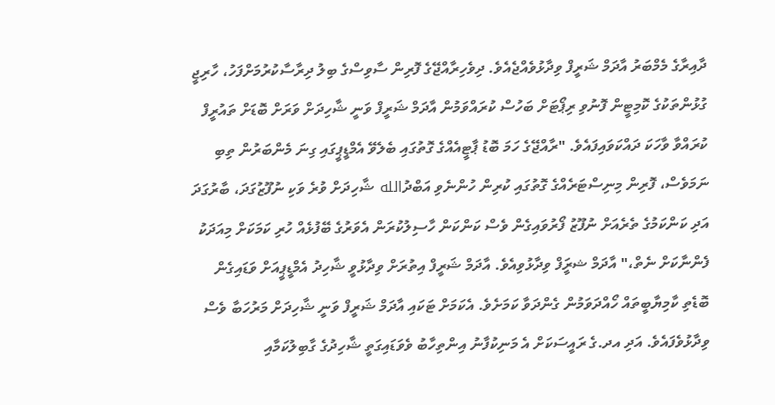ދާއިރާގެ މެމްބަރު އާދަމް ޝަރީފް ވިދާޅުވެއްޖެއެވެ. ދިވެހިރާއްޖޭގެ ފޮރިން ސާވިސްގެ ބިލު ދިރާސާކުރުމަށްފަހު، ހާރިޖީ ގުޅުންތަކުގެ ކޮމިޓީން ފޮނުވި ރިޕޯޓަށް ބަހުސް ކުރައްވަމުން އާދަމް ޝަރީފް ވަނީ ޝާހިދަށް ވަރަށް ބޮޑަށް ތައުރީފް ކުރައްވާ ވާހަކަ ދައްކަވައިފައެވެ. "ރާއްޖޭގެ ހަމަ ބޮޑު ޕާޓީއެއްގެ ގޮތުގައި ބެލެވޭ އެމްޑީޕީގައި ގިނަ މެންބަރުން ތިބި ނަމަވެސް، ފޮރިން މިނިސްޓަރެއްގެ ގޮތުގައި ކުރިން ހުންނެވި އަބްދުالله ޝާހިދަށް ވުރެ ވަކި ނުފޫޒުގަދަ، ބާރުގަދަ އަދި ކަންކަމުގެ ތެރެއަށް ނުފޫޒު ފޯރުވައިގެން ވެސް ކަންކަން ހާސިލުކުރަން އެވަރުގެ ބޭފުޅެއް ހުރި ކަމަކަށް މިއަދަކު ފެންނާކަށް ނެތް،" އާދަމް ޝރަީފް ވިދާޅުވިއެވެ. އާދަމް ޝަރީފް އިތުރަށް ވިދާޅުވީ ޝާހިދު އެމްޑީޕީއަށް ވަޑައިގެން ބޮޑެތި ކާމިޔާބީތައް ހޯއްދަވަމުން ގެންދަވާ ކަމަށެވެ. އެކަމަށް ޓަކައި އާދަމް ޝަރީފް ވަނީ ޝާހިދަށް މަރުހަބާ ވެސް ވިދާޅުވެފައެވެ. އަދި އދ.ގެ ރައީސަކަށް އެ މަނިކުފާނު އިންތިހާބު ވެވަޑައިގަތީ ޝާހިދުގެ ގާބިލުކަމާއި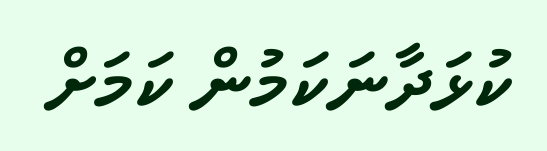ކުޅަދާނަކަމުން ކަމަށް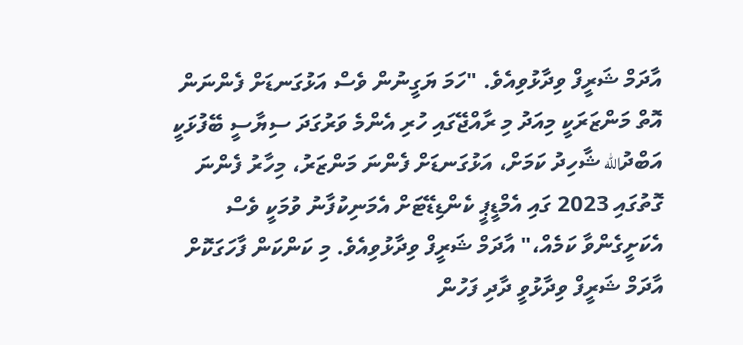އާދަމް ޝަރީފް ވިދާޅުވިއެވެ. "ހަމަ ޔަގީނުން ވެސް އަޅުގަނޑަށް ފެންނަން އޮތް މަންޒަރަކީ މިއަދު މި ރާއްޖޭގައި ހުރި އެންމެ ވަރުގަދަ ސިޔާސީ ބޭފުޅަކީ އަބްދުالله ޝާހިދު ކަމަށް، އަޅުގަނޑަށް ފެންނަ މަންޒަރު، މިހާރު ފެންނަ ގޮތުގައި 2023 ގައި އެމްޑީޕީ ކެންޑިޑޭޓަށް އެމަނިކުފާނު ވުމަކީ ވެސް އެކަށީގެންވާ ކަމެއް،" އާދަމް ޝަރީފް ވިދާޅުވިއެވެ. މި ކަންކަން ފާހަގަކޮށް އާދަމް ޝަރީފް ވިދާޅުވީ ދާދި ފަހުން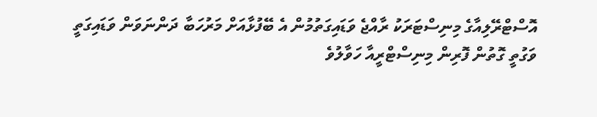އޮސްޓްރޭލިއާގެ މިނިސްޓަރަކު ރާއްޖެ ވަޑައިގަތުމުން އެ ބޭފުޅާއަށް މަރުހަބާ ދަންނަވަން ވަޑައިގަތީ ވަގުތީ ގޮތުން ފޮރިން މިނިސްޓްރީއާ ހަވާލުވެ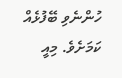ހުންނެވި ބޭފުޅެއް ކަމަށެވެ. މިއީ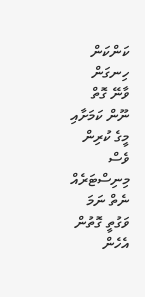ކަންކަން ހިނގަން ވާނޭ ގޮތް ނޫން ކަމަށާއި މީގެ ކުރިން ވެސް މިނިސްޓަރެއް ނެތް ނަމަ ވަގުތީ ގޮތުން އެހެން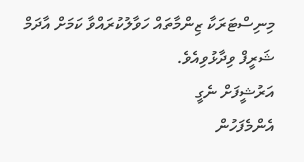މިނިސްޓަރަކާ ޒިންމާތައް ހަވާލުކުރައްވާ ކަމަށް އާދަމް ޝަރީފް ވިދާޅުވިއެވެ.
އަރުޝީފަށް ނެގީ
އެންމެފަހުން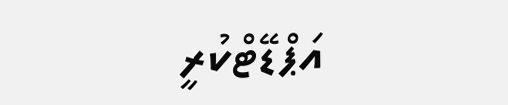އަޕްޑޭޓްކުރީ